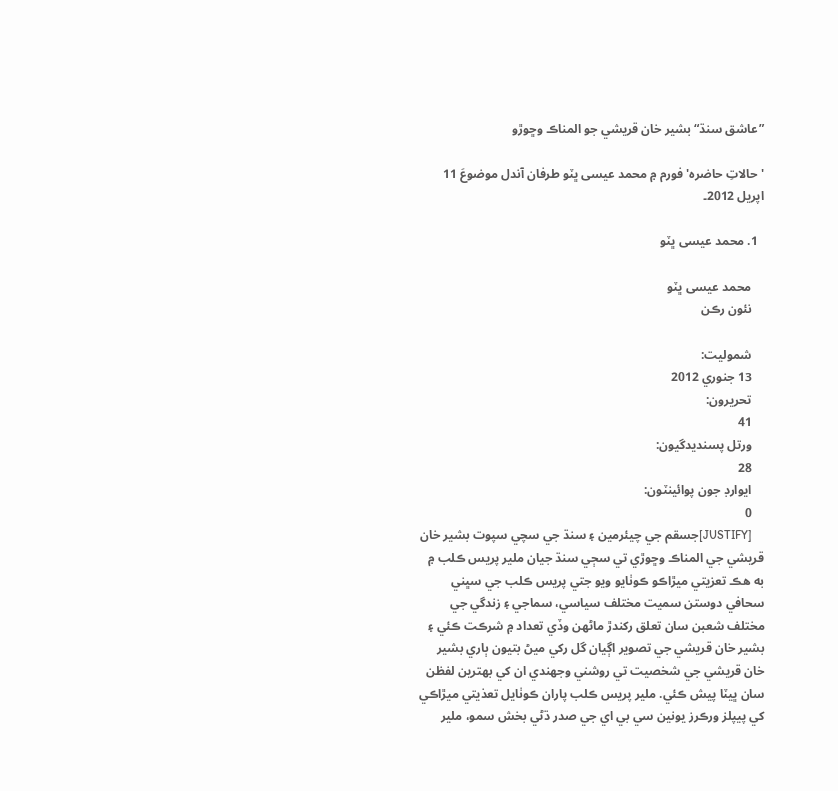”عاشق سنڌ“ بشير خان قريشي جو المناڪ وڇوڙو

'حالاتِ حاضره' فورم ۾ محمد عيسى ڀٽو طرفان آندل موضوعَ 11 اپريل 2012۔

  1. محمد عيسى ڀٽو

    محمد عيسى ڀٽو
    نئون رڪن

    شموليت:
    13 جنوري 2012
    تحريرون:
    41
    ورتل پسنديدگيون:
    28
    ايوارڊ جون پوائينٽون:
    0
    [JUSTIFY]جسقم جي چيئرمين ۽ سنڌ جي سچي سپوت بشير خان قريشي جي المناڪ وڇوڙي تي سڄي سنڌ جيان ملير پريس ڪلب ۾ به هڪ تعزيتي ميڙاڪو ڪوٺايو ويو جتي پريس ڪلب جي سڀني سحافي دوستن سميت مختلف سياسي، سماجي ۽ زندگي جي مختلف شعبن سان تعلق رکندڙ ماڻهن وڏي تعداد ۾ شرڪت ڪئي ۽ بشير خان قريشي جي تصوير اڳيان گل رکي ميڻ بتيون ٻاري بشير خان قريشي جي شخصيت تي روشني وجهندي ان کي بهترين لفظن سان ڀيٽا پيش ڪئي. ملير پريس ڪلب پاران ڪوٺايل تعذيتي ميڙاڪي کي پيپلز ورڪرز يونين سي بي اي جي صدر ڌڻي بخش سمو، ملير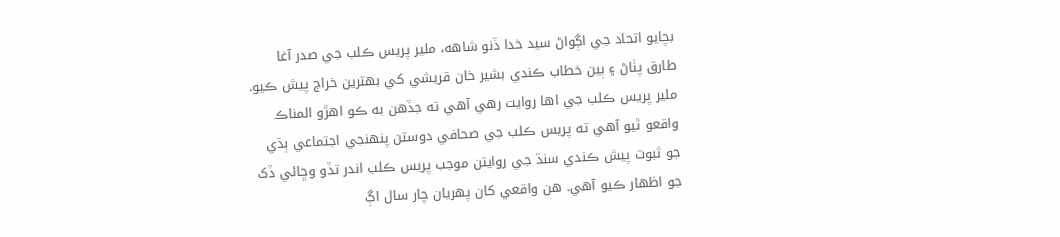بچايو اتحاد جي اڳواڻ سيد خدا ڏنو شاهه، ملير پريس ڪلب جي صدر آغا طارق پٺاڻ ۽ ٻين خطاب ڪندي بشير خان قريشي کي بهترين خراج پيش ڪيو. ملير پريس ڪلب جي اها روايت رهي آهي ته جڏهن به ڪو اهڙو المناڪ واقعو ٿيو آهي ته پريس ڪلب جي صحافي دوستن پنهنجي اجتماعي ٻڌي جو ثبوت پيش ڪندي سنڌ جي روايتن موجب پريس ڪلب اندر تڏو وڇائي ڏک جو اظهار ڪيو آهي. هن واقعي کان پهريان چار سال اڳ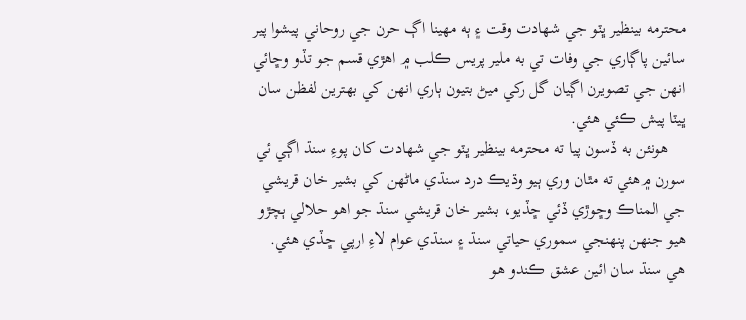محترمه بينظير ڀٽو جي شهادت وقت ۽ ٻه مهينا اڳ حرن جي روحاني پيشوا پير سائين پاڳاري جي وفات تي به ملير پريس ڪلب ۾ اهڙي قسم جو تڏو وڇائي انهن جي تصويرن اڳيان گل رکي ميڻ بتيون ٻاري انهن کي بهترين لفظن سان ڀيٽا پيش ڪئي هئي.
    هونئن به ڏسون پيا ته محترمه بينظير ڀٽو جي شهادت کان پوءِ سنڌ اڳي ئي سورن ۾هئي ته مٿان وري ٻيو وڌيڪ درد سنڌي ماڻهن کي بشير خان قريشي جي المناڪ وڇوڙي ڏئي ڇڏيو، بشير خان قريشي سنڌ جو اهو حلالي ٻچڙو هيو جنهن پنهنجي سموري حياتي سنڌ ۽ سنڌي عوام لاءِ ارپي ڇڏي هئي. هي سنڌ سان ائين عشق ڪندو هو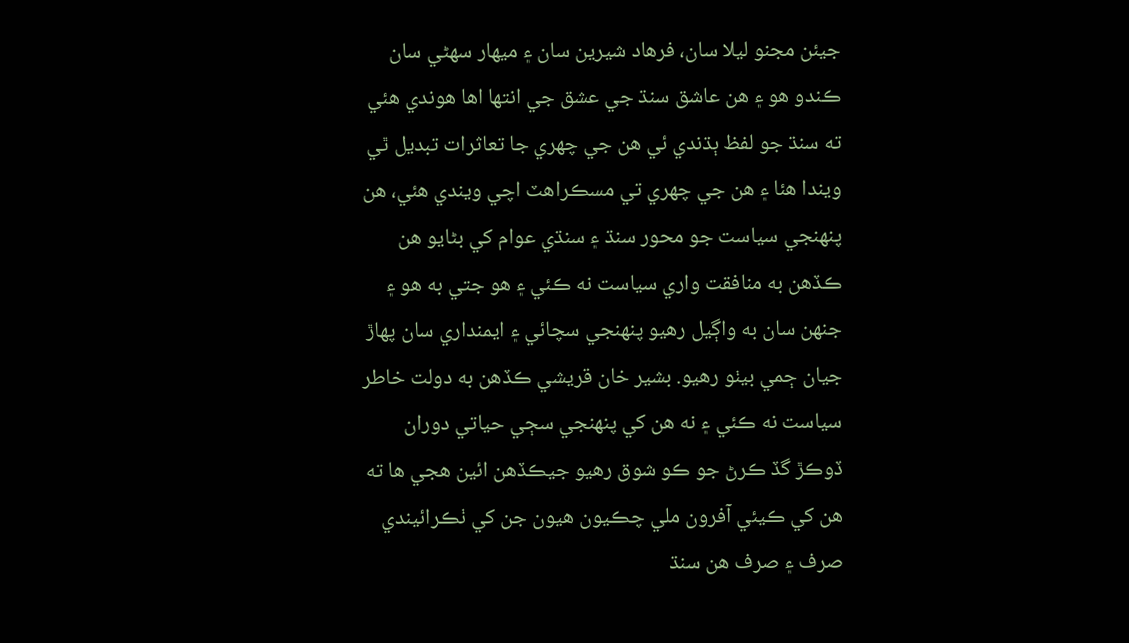جيئن مجنو ليلا سان، فرهاد شيرين سان ۽ ميهار سهڻي سان ڪندو هو ۽ هن عاشق سنڌ جي عشق جي انتها اها هوندي هئي ته سنڌ جو لفظ ٻڌندي ئي هن جي چهري جا تعاثرات تبديل ٿي ويندا هئا ۽ هن جي چهري تي مسڪراهٽ اچي ويندي هئي، هن پنهنجي سياست جو محور سنڌ ۽ سنڌي عوام کي بڻايو هن ڪڏهن به منافقت واري سياست نه ڪئي ۽ هو جتي به هو ۽ جنهن سان به واڳيل رهيو پنهنجي سچائي ۽ ايمنداري سان پهاڙ جيان ڄمي بيٺو رهيو. بشير خان قريشي ڪڏهن به دولت خاطر سياست نه ڪئي ۽ نه هن کي پنهنجي سڄي حياتي دوران ڏوڪڙ گڏ ڪرڻ جو ڪو شوق رهيو جيڪڏهن ائين هجي ها ته هن کي ڪيئي آفرون ملي چڪيون هيون جن کي ٺڪرائيندي صرف ۽ صرف هن سنڌ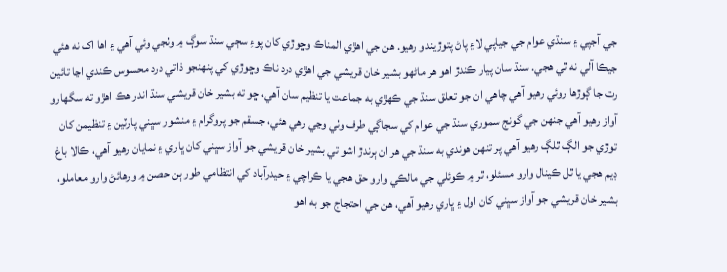جي آجپي ۽ سنڌي عوام جي جياپي لا۽ پاڻ پتوڙيندو رهيو. هن جي اهڙي المناڪ وڇوڙي کان پوءِ سڄي سنڌ سوڳ ۾ وٺجي وئي آهي ۽ اها اک نه هئي جيڪا آلي نه ٿي هجي. سنڌ سان پيار ڪندڙ اهو هر ماڻهو بشير خان قريشي جي اهڙي درد ناڪ وڇوڙي کي پنهنجو ذاتي درد محسوس ڪندي اڃا تائين رت جا ڳوڙها روئي رهيو آهي چاهي ان جو تعلق سنڌ جي ڪهڙي به جماعت يا تنظيم سان آهي، ڇو ته بشير خان قريشي سنڌ اندر هڪ اهڙو ته سگهارو آواز رهيو آهي جنهن جي گونج سموري سنڌ جي عوام کي سجاڳي طرف وٺي وڃي رهي هئي، جسقم جو پروگرام ۽ منشور سڀني پارٽين ۽ تنظيمن کان توڙي جو الڳ ٿلڳ رهيو آهي پر تنهن هوندي به سنڌ جي هر ان ٻرندڙ اشو تي بشير خان قريشي جو آواز سڀني کان ڀاري ۽ نمايان رهيو آهي، ڪالا باغ ڊيم هجي يا ٿل ڪينال وارو مسئلو، ٿر ۾ ڪوئلي جي مالڪي وارو حق هجي يا ڪراچي ۽ حيدرآباد کي انتظامي طور ٻن حصن ۾ ورهائڻ وارو معاملو، بشير خان قريشي جو آواز سڀني کان اول ۽ ڀاري رهيو آهي، هن جي احتجاج جو به اهو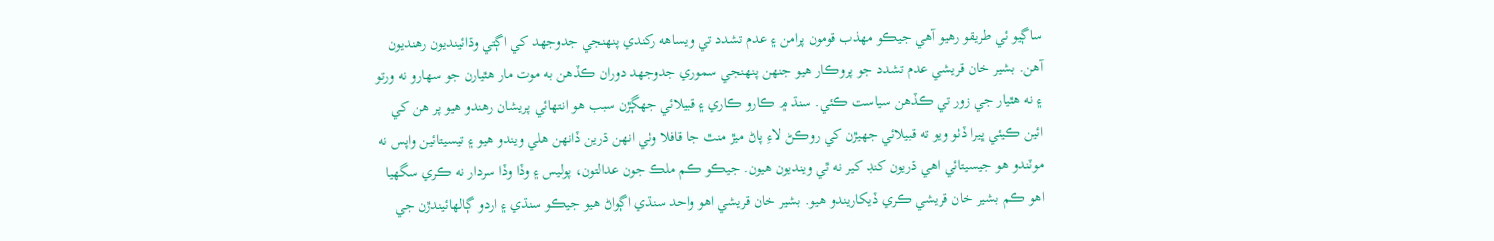ساڳيو ئي طريقو رهيو آهي جيڪو مهذب قومون پرامن ۽ عدم تشدد تي ويساهه رکندي پنهنجي جدوجهد کي اڳتي وڌائينديون رهنديون آهن. بشير خان قريشي عدم تشدد جو پروڪار هيو جنهن پنهنجي سموري جدوجهد دوران ڪڏهن به موت مار هٿيارن جو سهارو نه ورتو ۽ نه هٿيار جي زور تي ڪڏهن سياست ڪئي. سنڌ ۾ ڪارو ڪاري ۽ قبيلائي جهڳڙن سبب هو انتهائي پريشان رهندو هيو پر هن کي ائين ڪيئي ڀيرا ڏٺو ويو ته قبيلائي جهيڙن کي روڪڻ لاءِ پاڻ ميڙ منٿ جا قافلا وٺي انهن ڌرين ڏانهن هلي ويندو هيو ۽ تيسيتائين واپس نه موٽندو هو جيسيتائي اهي ڌريون کنڊ کير نه ٿي وينديون هيون. جيڪو ڪم ملڪ جون عدالتون، پوليس ۽ وڏا وڏا سردار نه ڪري سگهيا اهو ڪم بشير خان قريشي ڪري ڏيکاريندو هيو. بشير خان قريشي اهو واحد سنڌي اڳواڻ هيو جيڪو سنڌي ۽ اردو ڳالهائيندڙن جي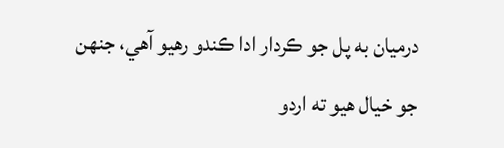درميان به پل جو ڪردار ادا ڪندو رهيو آهي، جنهن جو خيال هيو ته اردو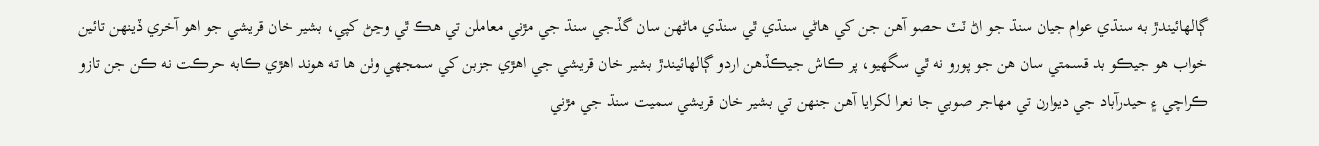ڳالهائيندڙ به سنڌي عوام جيان سنڌ جو اڻ ٽٽ حصو آهن جن کي هاڻي سنڌي ٿي سنڌي ماڻهن سان گڏجي سنڌ جي مڙني معاملن تي هڪ ٿي وڃڻ کپي، بشير خان قريشي جو اهو آخري ڏينهن تائين خواب هو جيڪو بد قسمتي سان هن جو پورو نه ٿي سگهيو، پر ڪاش جيڪڏهن اردو ڳالهائيندڙ بشير خان قريشي جي اهڙي جزبن کي سمجهي وٺن ها ته هوند اهڙي ڪابه حرڪت نه ڪن جن تازو ڪراچي ۽ حيدرآباد جي ديوارن تي مهاجر صوبي جا نعرا لکرايا آهن جنهن تي بشير خان قريشي سميت سنڌ جي مڙني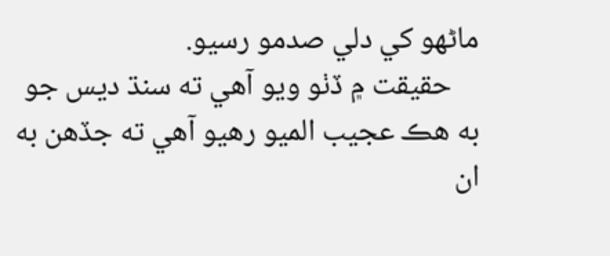ماڻهو کي دلي صدمو رسيو.
    حقيقت ۾ ڏٺو ويو آهي ته سنڌ ديس جو به هڪ عجيب الميو رهيو آهي ته جڏهن به ان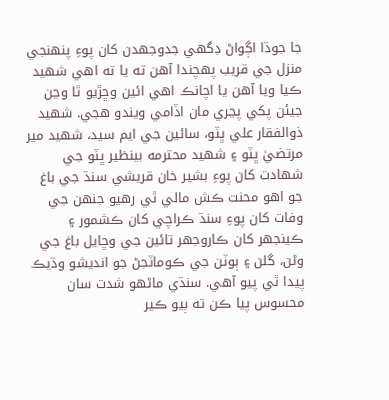جا جوڌا اڳواڻ ڊگهي جدوجهدن کان پوءِ پنهنجي منزل جي قريب پهچندا آهن ته يا ته اهي شهيد ڪيا ويا آهن يا اچانڪ اهي ائين وڇڙيو ٿا وڃن جيئن پکي پڃري مان اڏامي ويندو هجي. شهيد ذوالفقار علي ڀٽو، سائين جي ايم سيد، شهيد مير مرتضيٰ ڀٽو ۽ شهيد محترمه بينظير ڀٽو جي شهادت کان پوءِ بشير خان قريشي سنڌ جي باغ جو اهو محنت ڪش مالي ٿي رهيو جنهن جي وفات کان پوءِ سنڌ ڪراچي کان ڪشمور ۽ ڪينجهر کان ڪاروجهر تائين جي وڇايل باغ جي وڻن، گلن ۽ ٻوٽن جي ڪوماٽجڻ جو انديشو وڌيڪ پيدا ٿي پيو آهي. سنڌي ماڻهو شدت سان محسوس پيا ڪن ته ٻيو ڪير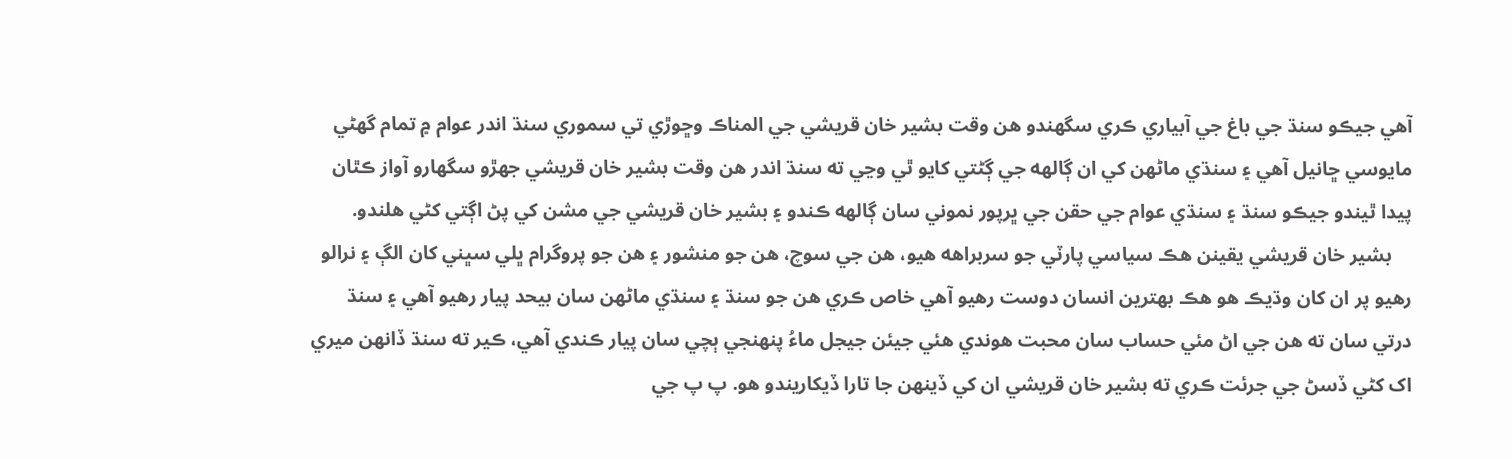آهي جيڪو سنڌ جي باغ جي آبياري ڪري سگهندو هن وقت بشير خان قريشي جي المناڪ وڇوڙي تي سموري سنڌ اندر عوام ۾ تمام گهڻي مايوسي ڇانيل آهي ۽ سنڌي ماڻهن کي ان ڳالهه جي ڳڻتي کايو ٿي وڃي ته سنڌ اندر هن وقت بشير خان قريشي جهڙو سگهارو آواز ڪٿان پيدا ٿيندو جيڪو سنڌ ۽ سنڌي عوام جي حقن جي ڀرپور نموني سان ڳالهه ڪندو ۽ بشير خان قريشي جي مشن کي پڻ اڳتي کڻي هلندو.
    بشير خان قريشي يقينن هڪ سياسي پارٽي جو سربراهه هيو، هن جي سوچ، هن جو منشور ۽ هن جو پروگرام ڀلي سڀني کان الڳ ۽ نرالو رهيو پر ان کان وڌيڪ هو هڪ بهترين انسان دوست رهيو آهي خاص ڪري هن جو سنڌ ۽ سنڌي ماڻهن سان بيحد پيار رهيو آهي ۽ سنڌ درتي سان ته هن جي اڻ مئي حساب سان محبت هوندي هئي جيئن جيجل ماءُ پنهنجي ٻچي سان پيار ڪندي آهي، ڪير ته سنڌ ڏانهن ميري اک کڻي ڏسڻ جي جرئت ڪري ته بشير خان قريشي ان کي ڏينهن جا تارا ڏيکاريندو هو. پ پ جي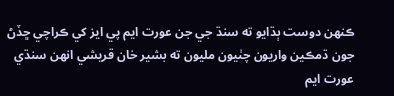ڪنهن دوست ٻڌايو ته سنڌ جي جن عورت ايم پي ايز کي ڪراچي ڇڏڻ جون ڌمڪين واريون چٺيون مليون ته بشير خان قريشي انهن سنڌي عورت ايم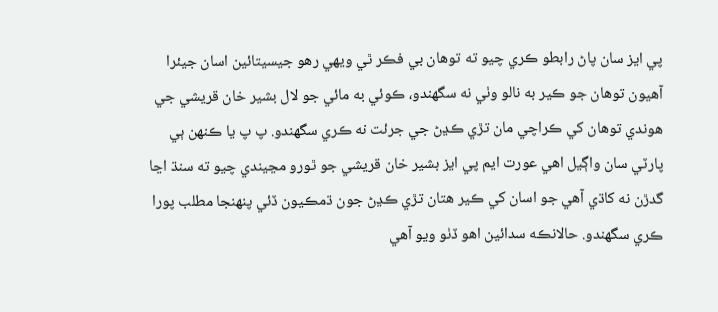پي ايز سان پاڻ رابطو ڪري چيو ته توهان بي فڪر ٿي ويهي رهو جيسيتائين اسان جيئرا آهيون توهان جو ڪير به نالو وٺي نه سگهندو، ڪوئي به مائي جو لال بشير خان قريشي جي هوندي توهان کي ڪراچي مان تڙي ڪڍڻ جي جرئت نه ڪري سگهندو. پ پ يا ڪنهن ٻي پارٽي سان واڳيل اهي عورت ايم پي ايز بشير خان قريشي جو ٿورو مڃيندي چيو ته سنڌ اڃا گدڙن نه کاڌي آهي جو اسان کي ڪير هتان تڙي ڪڍڻ جون ڌمڪيون ڏئي پنهنجا مطلب پورا ڪري سگهندو. حالانڪه سدائين اهو ڏٺو ويو آهي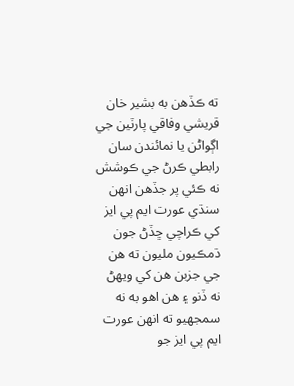ته ڪڏهن به بشير خان قريشي وفاقي پارٽين جي اڳواڻن يا نمائندن سان رابطي ڪرڻ جي ڪوشش نه ڪئي پر جڏهن انهن سنڌي عورت ايم پي ايز کي ڪراچي ڇڏڻ جون ڌمڪيون مليون ته هن جي جزبن هن کي ويهڻ نه ڏنو ۽ هن اهو به نه سمجهيو ته انهن عورت ايم پي ايز جو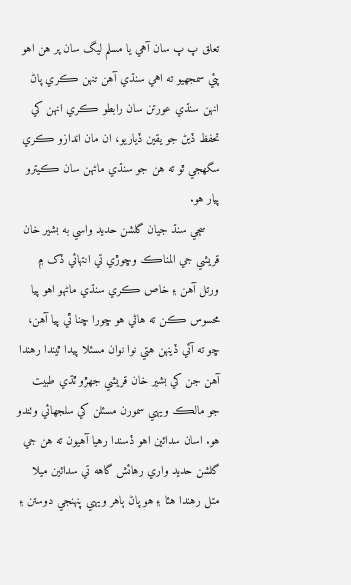تعلق پ پ سان آهي يا مسلم ليگ سان پر هن اهو پئي سمجهيو ته اهي سنڌي آهن تنهن ڪري پاڻ انهن سنڌي عورتن سان رابطو ڪري انهن کي تحفظ ڏيڻ جو يقين ڏياريو، ان مان اندازو ڪري سگهجي ٿو ته هن جو سنڌي ماڻهن سان ڪيترو پيار هو.
    سڄي سنڌ جيان گلشن حديد واسي به بشير خان قريشي جي المناڪ وڇوڙي تي انتهائي ڏک ۾ ورتل آهن ۽ خاص ڪري سنڌي ماڻهو اهو پيا محسوس ڪن ته هاڻي هو ڇورا ڇنا ٿي پيا آهن، ڇو ته آئي ڏينهن هتي نوا نوان مسئلا پيدا ٿيندا رهندا آهن جن کي بشير خان قريشي جهڙو ٿڌي طبيت جو مالڪ ويهي سمورن مسئلن کي سلجهائي وٺندو هو. اسان سدائين اهو ڏسندا رهيا آهيون ته هن جي گلشن حديد واري رهائش گاهه تي سدائين ميلا متل رهندا هئا ۽ هو پاڻ ٻاهر ويهي پنهنجي دوستن ۽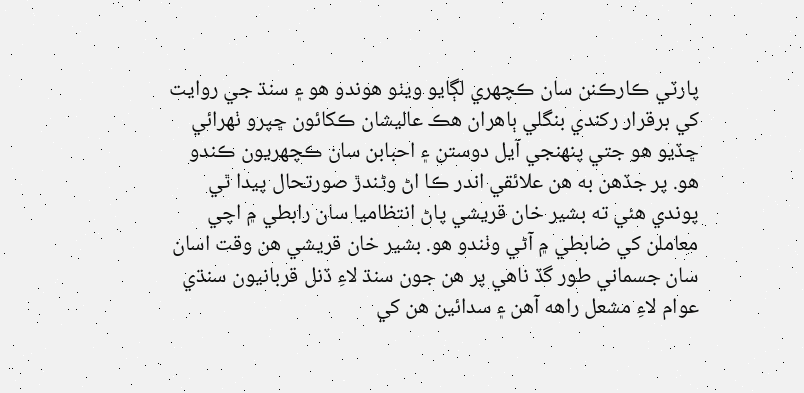پارٽي ڪارڪنن سان ڪچهري لڳايو ويٺو هوندو هو ۽ سنڌ جي روايت کي برقرار رکندي بنگلي ٻاهران هڪ عاليشان ڪکائون ڇپرو ٺهرائي ڇڏيو هو جتي پنهنجي آيل دوستن ۽ احبابن سان ڪچهريون ڪندو هو. پر جڏهن به هن علائقي اندر ڪا اڻ وڻندڙ صورتحال پيدا ٿي پوندي هئي ته بشير خان قريشي پاڻ انتظاميا سان رابطي ۾ اچي معاملن کي ضابطي ۾ آڻي وٺندو هو. بشير خان قريشي هن وقت اسان سان جسماني طور گڏ ناهي پر هن جون سنڌ لاءِ ڏنل قربانيون سنڌي عوام لاءِ مشعل راهه آهن ۽ سدائين هن کي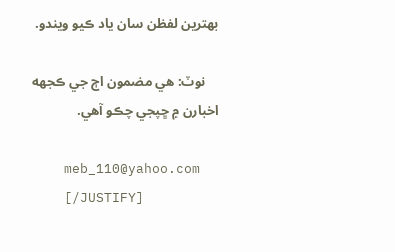بهترين لفظن سان ياد ڪيو ويندو.

    نوٽ: هي مضمون اڄ جي ڪجهه اخبارن ۾ ڇپجي چڪو آهي.

    meb_110@yahoo.com
    [/JUSTIFY]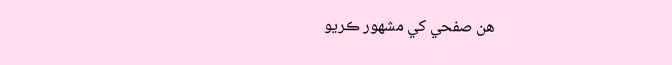هن صفحي کي مشهور ڪريو